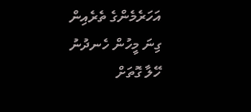އަހަރެމެންގެ ތެރެއިން ގިނަ މީހުން ހެނދުނު ހޭލާ ގޮތަށް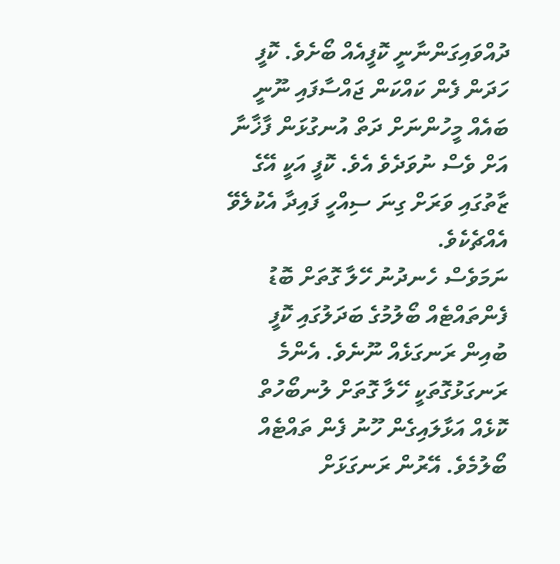ދުއްވައިގަންނާނީ ކޮފީއެއް ބޯށެވެ. ކޮފީ ހަދަން ފެން ކައްކަން ޖައްސާފައި ނޫނީ ބައެއް މީހުންނަށް ދަތް އުނގުޅަން ފާޚާނާ އަށް ވެސް ނުވަދެވެ އެވެ. ކޮފީ އަކީ އޭގެ ޒާތުގައި ވަރަށް ގިނަ ސިއްހީ ފައިދާ އެކުލެވޭ އެއްޗެކެވެ.
ނަމަވެސް ހެނދުނު ހޭލާ ގޮތަށް ބޮޑު ފެންތައްޓެއް ބޯލުމުގެ ބަދަލުގައި ކޮފީ ބުއިން ރަނގަޅެއް ނޫނެވެ. އެންމެ ރަނގަޅުގޮތަކީ ހޭލާ ގޮތަށް ލުނބޯހުތް ކޮޅެއް އަޅާލައިގެން ހޫނު ފެން ތައްޓެއް ބޯލުމެވެ. އޭރުން ރަނގަޅަށް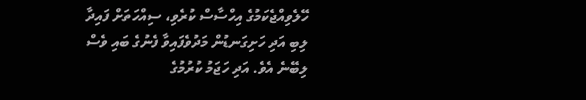ހޭލެވިއްޖެކަމުގެ އިހްސާސް ކުރެވި، ސިއްހަތަށް ފައިދާ ލިބި އަދި ހަށިގަނޑުން މަދުވެފައިވާ ފެނުގެ ބައި ވެސް ލިބޭނެ އެވެ. އަދި ހަޖަމު ކުރުމުގެ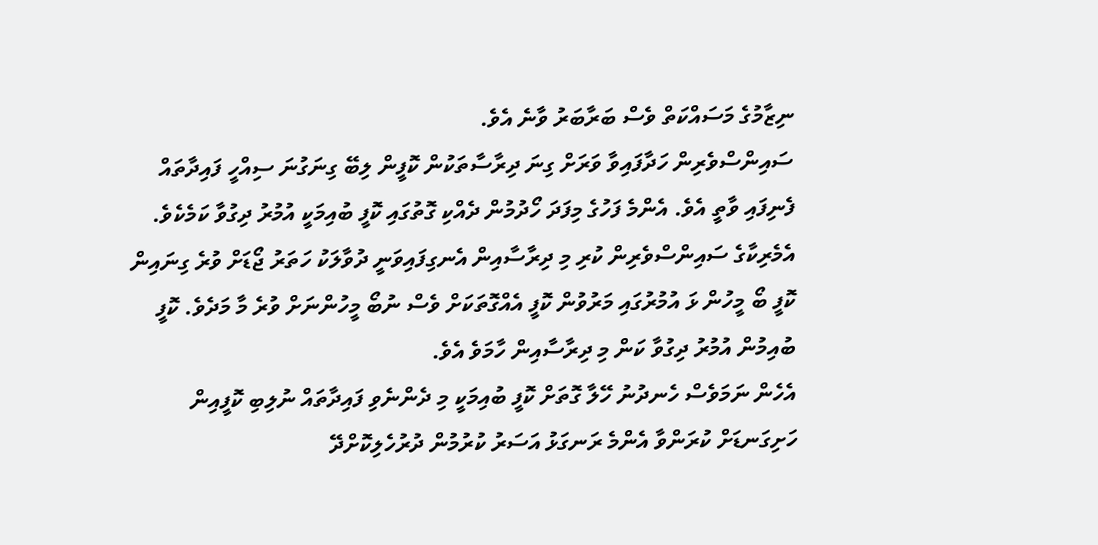ނިޒާމުގެ މަސައްކަތް ވެސް ބަރާބަރު ވާނެ އެވެ.
ސައިންސްވެރިން ހަދާފައިވާ ވަރަށް ގިނަ ދިރާސާތަކުން ކޮފީން ލިބޭ ގިނަގުނަ ސިއްހީ ފައިދާތައް ފެނިފައި ވާތީ އެވެ. އެންމެ ފަހުގެ މިފަދަ ހޯދުމުން ދެއްކި ގޮތުގައި ކޮފީ ބުއިމަކީ އުމުރު ދިގުވާ ކަމެކެވެ.
އެމެރިކާގެ ސައިންސްވެރިން ކުރި މި ދިރާސާއިން އެނގިފައިވަނީ ދުވާލަކު ހަތަރު ޖޯޑަށް ވުރެ ގިނައިން ކޮފީ ބޯ މީހުން ޅަ އުމުރުގައި މަރުވުން ކޮފީ އެއްގޮތަކަށް ވެސް ނުބޯ މީހުންނަށް ވުރެ މާ މަދެވެ. ކޮފީ ބުއިމުން އުމުރު ދިގުވާ ކަން މި ދިރާސާއިން ހާމަވެ އެވެ.
އެހެން ނަމަވެސް ހެނދުނު ހޭލާ ގޮތަށް ކޮފީ ބުއިމަކީ މި ދެންނެވި ފައިދާތައް ނުލިބި ކޮފީއިން ހަށިގަނޑަށް ކުރަންވާ އެންމެ ރަނގަޅު އަސަރު ކުރުމުން ދުރުހެލިކޮށްދޭ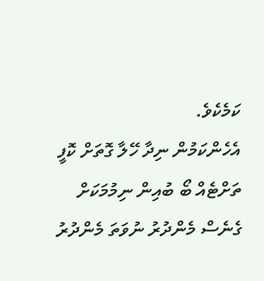ކަމެކެވެ.
އެހެންކަމުން ނިދާ ހޭލާ ގޮތަށް ކޮފީ ތަށްޓެއް ބޯ ބުއިން ނިމުމަކަށް ގެނެސް މެންދުރު ނުވަތަ މެންދުރު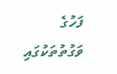ފަހުގެ ވަގުތުތަކުގައި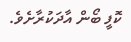ކޮފީ ބޯން އާދަކުރާށެވެ.